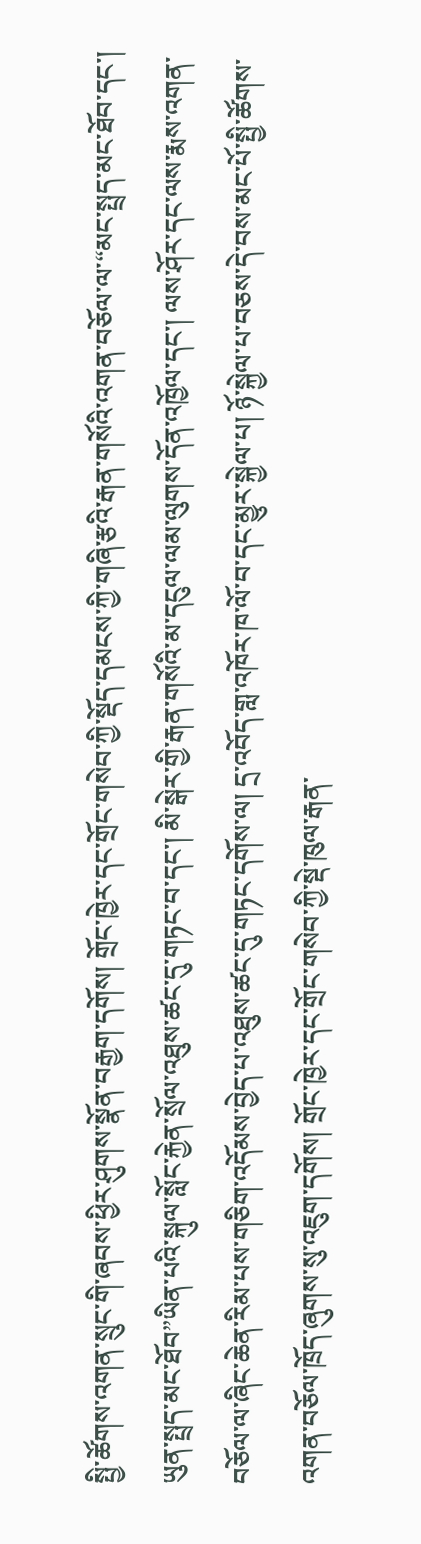སྤྱི་ཚོགས་འགན་སྲུང་གི་ཞབས་ཕྱིར་ཤུགས་སྣོན་བརྒྱག་དགོས། གྲོང་ཁྱེར་དང་གྲོང་གསེབ་ཀྱི་སྡོད་དམངས་ཀྱི་གཞི་རྩའི་རྒན་གསོའི་འགན་བཅོལ་ལ་“མང་སྤྲད་མང་ཐོབ་དང་། ཡུན་སྤྲད་མང་ཐོབ”ཡིན་པའི་སྐུལ་སློང་རྐྱེན་སྲོལ་འཐུས་ཚང་དུ་གཏང་བ་དང་། མི་སྒེར་གྱི་རྒན་གསོའི་མ་དངུལ་ལམ་ལུགས་དོན་འཁྱོལ་དང་། ལས་ཤོར་དང་ལས་རྨས་འགན་བཅོལ་ལ་ཞིང་ཆེན་རིམ་པས་གཅིག་འདོམས་བྱེད་པ་འཐུས་ཚང་དུ་གཏང་དགོས་ལ། དྲ་འབོད་གླ་འཁོར་ཁ་ལོ་བ་དང་མྱུར་སྐྱེལ་པ། ཉོ་སྐྱེལ་པ་བཅས་དེ་བས་མང་པོ་སྤྱི་ཚོགས་འགན་བཅོལ་ཁྲོད་ཞུགས་སུ་འཇུག་དགོས། གྲོང་ཁྱེར་དང་གྲོང་གསེབ་ཀྱི་སྡེ་ཁུལ་རྒན་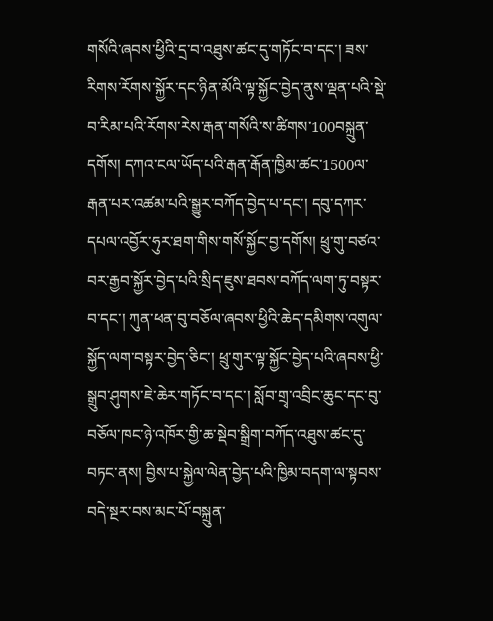གསོའི་ཞབས་ཕྱིའི་དྲ་བ་འཐུས་ཚང་དུ་གཏོང་བ་དང་། ཟས་རིགས་རོགས་སྐྱོར་དང་ཉིན་མོའི་ལྟ་སྐྱོང་བྱེད་ནུས་ལྡན་པའི་སྡེ་བ་རིམ་པའི་རོགས་རེས་རྒན་གསོའི་ས་ཚིགས་100བསྐྲུན་དགོས། དཀའ་ངལ་ཡོད་པའི་རྒན་རྒོན་ཁྱིམ་ཚང་1500ལ་རྒན་པར་འཚམ་པའི་སྒྱུར་བཀོད་བྱེད་པ་དང་། དབུ་དཀར་དཔལ་འབྱོར་ཧུར་ཐག་གིས་གསོ་སྐྱོང་བྱ་དགོས། ཕྲུ་གུ་བཙའ་བར་རྒྱབ་སྐྱོར་བྱེད་པའི་སྲིད་ཇུས་ཐབས་བཀོད་ལག་ཏུ་བསྟར་བ་དང་། ཀུན་ཕན་བུ་བཅོལ་ཞབས་ཕྱིའི་ཆེད་དམིགས་འགུལ་སྐྱོད་ལག་བསྟར་བྱེད་ཅིང་། ཕྲུ་གུར་ལྟ་སྐྱོང་བྱེད་པའི་ཞབས་ཕྱི་སྒྲུབ་ཤུགས་ཇེ་ཆེར་གཏོང་བ་དང་། སློབ་གྲྭ་འབྲིང་ཆུང་དང་བུ་བཅོལ་ཁང་ཉེ་འཁོར་གྱི་ཆ་སྡེབ་སྒྲིག་བཀོད་འཐུས་ཚང་དུ་བཏང་ནས། བྱིས་པ་སྐྱེལ་ལེན་བྱེད་པའི་ཁྱིམ་བདག་ལ་སྟབས་བདེ་སྔར་བས་མང་པོ་བསྐྲུན་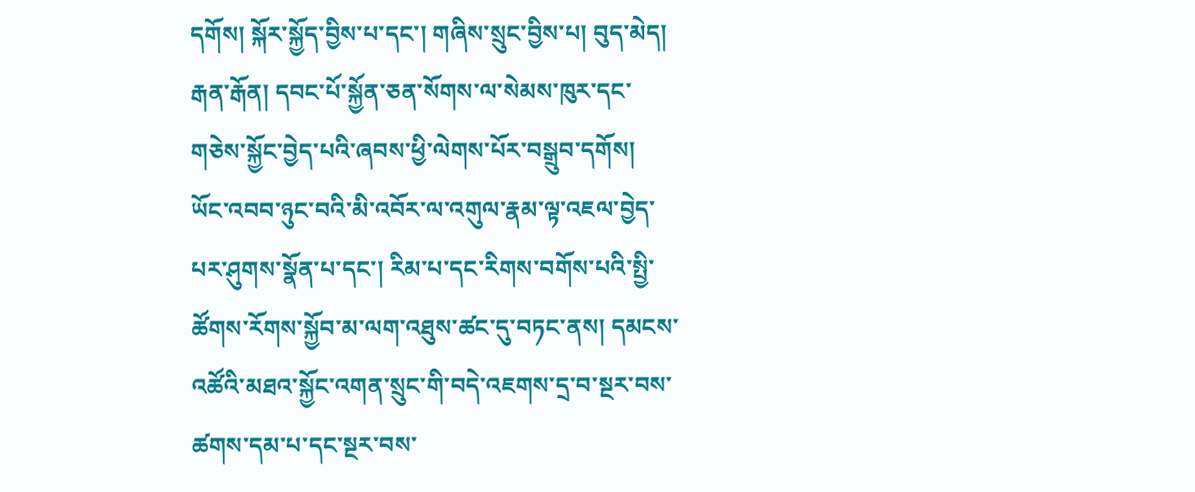དགོས། སྐོར་སྐྱོད་བྱིས་པ་དང་། གཞིས་སྲུང་བྱིས་པ། བུད་མེད། རྒན་རྒོན། དབང་པོ་སྐྱོན་ཅན་སོགས་ལ་སེམས་ཁུར་དང་གཅེས་སྐྱོང་བྱེད་པའི་ཞབས་ཕྱི་ལེགས་པོར་བསྒྲུབ་དགོས། ཡོང་འབབ་ཉུང་བའི་མི་འབོར་ལ་འགུལ་རྣམ་ལྟ་འཇལ་བྱེད་པར་ཤུགས་སྣོན་པ་དང་། རིམ་པ་དང་རིགས་བགོས་པའི་སྤྱི་ཚོགས་རོགས་སྐྱོབ་མ་ལག་འཐུས་ཚང་དུ་བཏང་ནས། དམངས་འཚོའི་མཐའ་སྐྱོང་འགན་སྲུང་གི་བདེ་འཇགས་དྲ་བ་སྔར་བས་ཚགས་དམ་པ་དང་སྔར་བས་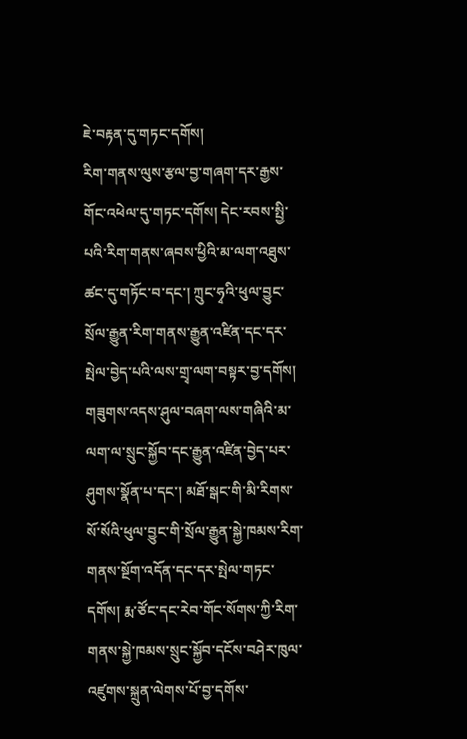ཇེ་བརྟན་དུ་གཏང་དགོས།
རིག་གནས་ལུས་རྩལ་བྱ་གཞག་དར་རྒྱས་གོང་འཕེལ་དུ་གཏང་དགོས། དེང་རབས་སྤྱི་པའི་རིག་གནས་ཞབས་ཕྱིའི་མ་ལག་འཐུས་ཚང་དུ་གཏོང་བ་དང་། ཀྲུང་ཧྭའི་ཕུལ་བྱུང་སྲོལ་རྒྱུན་རིག་གནས་རྒྱུན་འཛིན་དང་དར་སྤེལ་བྱེད་པའི་ལས་གྲྭ་ལག་བསྟར་བྱ་དགོས། གཟུགས་འདས་ཤུལ་བཞག་ལས་གཞིའི་མ་ལག་ལ་སྲུང་སྐྱོབ་དང་རྒྱུན་འཛིན་བྱེད་པར་ཤུགས་སྣོན་པ་དང་། མཐོ་སྒང་གི་མི་རིགས་སོ་སོའི་ཕུལ་བྱུང་གི་སྲོལ་རྒྱུན་སྐྱེ་ཁམས་རིག་གནས་སྔོག་འདོན་དང་དར་སྤེལ་གཏང་དགོས། རྨ་ཙོང་དང་རེབ་གོང་སོགས་ཀྱི་རིག་གནས་སྐྱེ་ཁམས་སྲུང་སྐྱོབ་དངོས་བཤེར་ཁུལ་འཛུགས་སྐྲུན་ལེགས་པོ་བྱ་དགོས་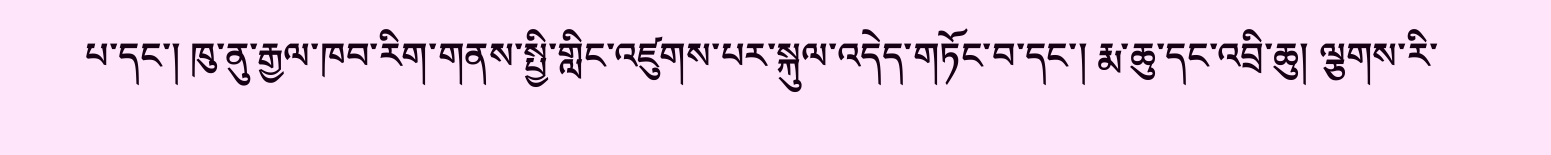པ་དང་། ཁུ་ནུ་རྒྱལ་ཁབ་རིག་གནས་སྤྱི་གླིང་འཛུགས་པར་སྐུལ་འདེད་གཏོང་བ་དང་། རྨ་ཆུ་དང་འབྲི་ཆུ། ལྕགས་རི་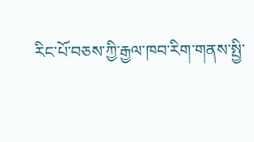རིང་པོ་བཅས་ཀྱི་རྒྱལ་ཁབ་རིག་གནས་སྤྱི་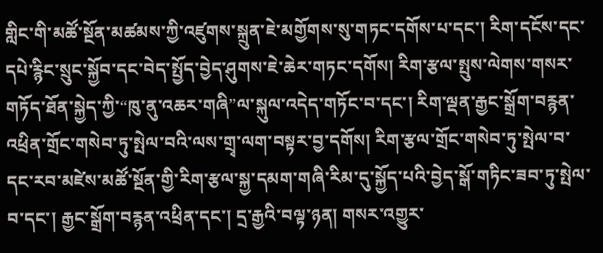གླིང་གི་མཚོ་སྔོན་མཚམས་ཀྱི་འཛུགས་སྐྲུན་ཇེ་མགྱོགས་སུ་གཏང་དགོས་པ་དང་། རིག་དངོས་དང་དཔེ་རྙིང་སྲུང་སྐྱོབ་དང་བེད་སྤྱོད་བྱེད་ཤུགས་ཇེ་ཆེར་གཏང་དགོས། རིག་རྩལ་སྤུས་ལེགས་གསར་གཏོད་ཐོན་སྐྱེད་ཀྱི་“ཁུ་ནུ་འཆར་གཞི”ལ་སྐུལ་འདེད་གཏོང་བ་དང་། རིག་ལྡན་རྒྱང་སྒྲོག་བརྙན་འཕྲིན་གྲོང་གསེབ་ཏུ་སྤེལ་བའི་ལས་གྲྭ་ལག་བསྟར་བྱ་དགོས། རིག་རྩལ་གྲོང་གསེབ་ཏུ་སྤེལ་བ་དང་རབ་མཛེས་མཚོ་སྔོན་གྱི་རིག་རྩལ་སྐྱ་དམག་གཞི་རིམ་དུ་སྐྱོད་པའི་བྱེད་སྒོ་གཏིང་ཟབ་ཏུ་སྤེལ་བ་དང་། རྒྱང་སྒྲོག་བརྙན་འཕྲིན་དང་། དྲ་རྒྱའི་བལྟ་ཉན། གསར་འགྱུར་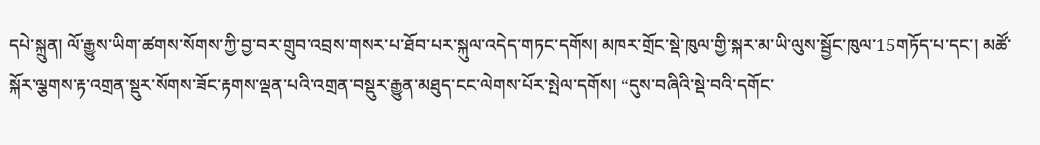དཔེ་སྐྲུན། ལོ་རྒྱུས་ཡིག་ཚགས་སོགས་ཀྱི་བྱ་བར་གྲུབ་འབྲས་གསར་པ་ཐོབ་པར་སྐུལ་འདེད་གཏང་དགོས། མཁར་གྲོང་སྡེ་ཁུལ་གྱི་སྐར་མ་ཡི་ལུས་སྦྱོང་ཁུལ་15གཏོད་པ་དང་། མཚོ་སྐོར་ལྕགས་རྟ་འགྲན་སྡུར་སོགས་ཟོང་རྟགས་ལྡན་པའི་འགྲན་བསྡུར་རྒྱུན་མཐུད་ངང་ལེགས་པོར་སྤེལ་དགོས། “དུས་བཞིའི་སྡེ་བའི་དགོང་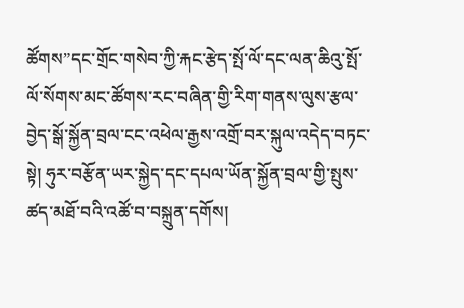ཚོགས”དང་གྲོང་གསེབ་ཀྱི་རྐང་རྩེད་སྤོ་ལོ་དང་ལན་ཆིའུ་སྤོ་ལོ་སོགས་མང་ཚོགས་རང་བཞིན་གྱི་རིག་གནས་ལུས་རྩལ་བྱེད་སྒོ་སྐྱོན་བྲལ་ངང་འཕེལ་རྒྱས་འགྲོ་བར་སྐུལ་འདེད་བཏང་སྟེ། ཧུར་བརྩོན་ཡར་སྐྱེད་དང་དཔལ་ཡོན་སྐྱོན་བྲལ་གྱི་སྤུས་ཚད་མཐོ་བའི་འཚོ་བ་བསྐྲུན་དགོས།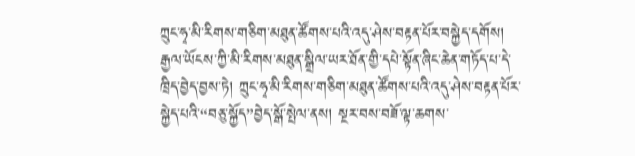ཀྲུང་ཧྭ་མི་རིགས་གཅིག་མཐུན་ཚོགས་པའི་འདུ་ཤེས་བརྟན་པོར་བསྐྱེད་དགོས། རྒྱལ་ཡོངས་ཀྱི་མི་རིགས་མཐུན་སྒྲིལ་ཡར་ཐོན་གྱི་དཔེ་སྟོན་ཞིང་ཆེན་གཏོད་པ་དེ་ཁྲིད་བྱེད་བྱས་ཏེ། ཀྲུང་ཧྭ་མི་རིགས་གཅིག་མཐུན་ཚོགས་པའི་འདུ་ཤེས་བརྟན་པོར་སྐྱེད་པའི་“བཅུ་སྐྱོད”བྱེད་སྒོ་སྤེལ་ནས། སྔར་བས་བཟོ་ལྟ་ཆགས་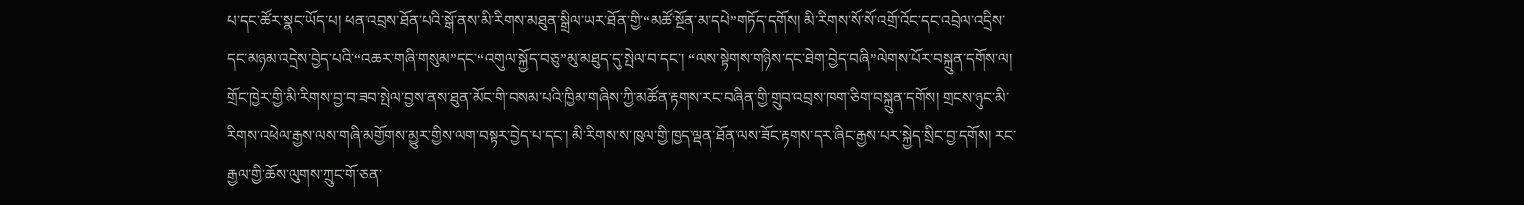པ་དང་ཚོར་སྣང་ཡོད་པ། ཕན་འབྲས་ཐོན་པའི་སྒོ་ནས་མི་རིགས་མཐུན་སྒྲིལ་ཡར་ཐོན་གྱི་“མཚོ་སྔོན་མ་དཔེ”གཏོད་དགོས། མི་རིགས་སོ་སོ་འགྲོ་འོང་དང་འབྲེལ་འདྲིས་དང་མཉམ་འདྲེས་བྱེད་པའི་“འཆར་གཞི་གསུམ”དང་“འགུལ་སྐྱོད་བཅུ”མུ་མཐུད་དུ་སྤེལ་བ་དང་། “ལས་སྟེགས་གཉིས་དང་ཐེག་བྱེད་བཞི”ལེགས་པོར་བསྐྲུན་དགོས་ལ། གྲོང་ཁྱེར་གྱི་མི་རིགས་བྱ་བ་ཟབ་སྤེལ་བྱས་ནས་ཐུན་མོང་གི་བསམ་པའི་ཁྱིམ་གཞིས་ཀྱི་མཚོན་རྟགས་རང་བཞིན་གྱི་གྲུབ་འབྲས་ཁག་ཅིག་བསྐྲུན་དགོས། གྲངས་ཉུང་མི་རིགས་འཕེལ་རྒྱས་ལས་གཞི་མགྱོགས་མྱུར་གྱིས་ལག་བསྟར་བྱེད་པ་དང་། མི་རིགས་ས་ཁུལ་གྱི་ཁྱད་ལྡན་ཐོན་ལས་ཟོང་རྟགས་དར་ཞིང་རྒྱས་པར་སྐྱེད་སྲིང་བྱ་དགོས། རང་རྒྱལ་གྱི་ཆོས་ལུགས་ཀྲུང་གོ་ཅན་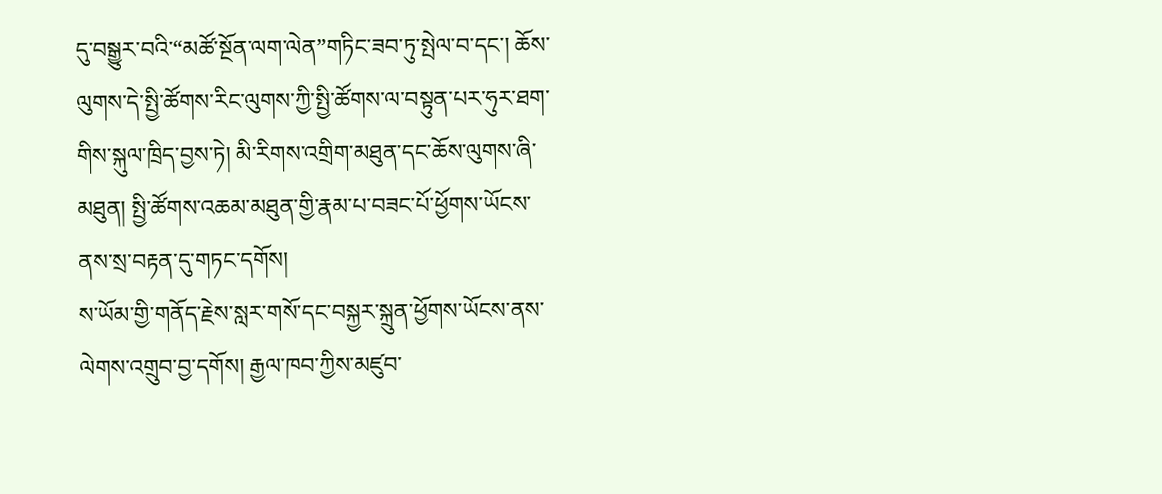དུ་བསྒྱུར་བའི་“མཚོ་སྔོན་ལག་ལེན”གཏིང་ཟབ་ཏུ་སྤེལ་བ་དང་། ཆོས་ལུགས་དེ་སྤྱི་ཚོགས་རིང་ལུགས་ཀྱི་སྤྱི་ཚོགས་ལ་བསྟུན་པར་ཧུར་ཐག་གིས་སྐུལ་ཁྲིད་བྱས་ཏེ། མི་རིགས་འགྲིག་མཐུན་དང་ཆོས་ལུགས་ཞི་མཐུན། སྤྱི་ཚོགས་འཆམ་མཐུན་གྱི་རྣམ་པ་བཟང་པོ་ཕྱོགས་ཡོངས་ནས་སྲ་བརྟན་དུ་གཏང་དགོས།
ས་ཡོམ་གྱི་གནོད་རྗེས་སླར་གསོ་དང་བསྐྱར་སྐྲུན་ཕྱོགས་ཡོངས་ནས་ལེགས་འགྲུབ་བྱ་དགོས། རྒྱལ་ཁབ་ཀྱིས་མཛུབ་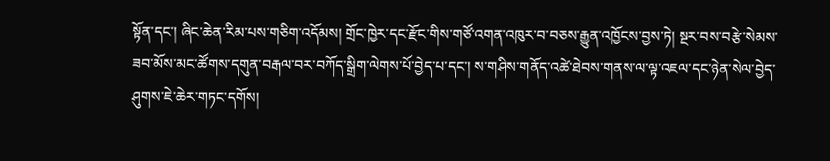སྟོན་དང་། ཞིང་ཆེན་རིམ་པས་གཅིག་འདོམས། གྲོང་ཁྱེར་དང་རྫོང་གིས་གཙོ་འགན་འཁུར་བ་བཅས་རྒྱུན་འཁྱོངས་བྱས་ཏེ། སྔར་བས་བརྩེ་སེམས་ཟབ་མོས་མང་ཚོགས་དགུན་བརྒལ་བར་བཀོད་སྒྲིག་ལེགས་པོ་བྱེད་པ་དང་། ས་གཤིས་གནོད་འཚེ་ཐེབས་གནས་ལ་ལྟ་འཇལ་དང་ཉེན་སེལ་བྱེད་ཤུགས་ཇེ་ཆེར་གཏང་དགོས།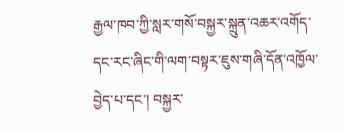རྒྱལ་ཁབ་ཀྱི་སླར་གསོ་བསྐྱར་སྐྲུན་འཆར་འགོད་དང་རང་ཞིང་གི་ལག་བསྟར་ཇུས་གཞི་དོན་འཁྱོལ་བྱེད་པ་དང་། བསྐྱར་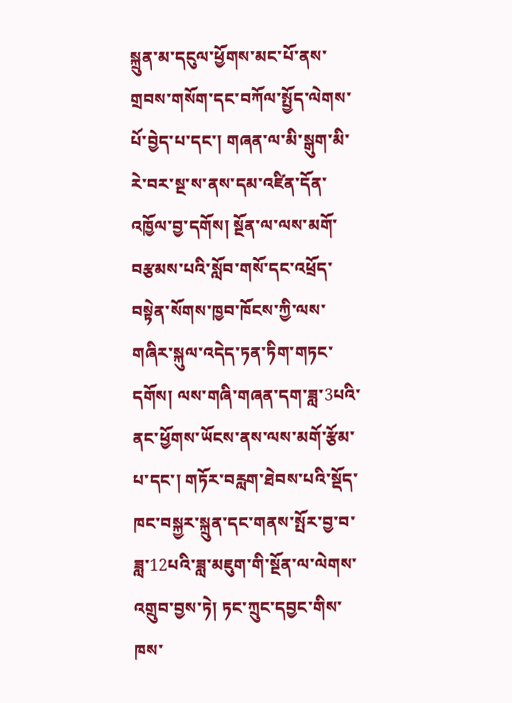སྐྲུན་མ་དངུལ་ཕྱོགས་མང་པོ་ནས་གྲབས་གསོག་དང་བཀོལ་སྤྱོད་ལེགས་པོ་བྱེད་པ་དང་། གཞན་ལ་མི་སྒུག་མི་རེ་བར་སྔ་ས་ནས་དམ་འཛིན་དོན་འཁྱོལ་བྱ་དགོས། སྔོན་ལ་ལས་མགོ་བརྩམས་པའི་སློབ་གསོ་དང་འཕྲོད་བསྟེན་སོགས་ཁྱབ་ཁོངས་ཀྱི་ལས་གཞིར་སྐུལ་འདེད་ཏན་ཏིག་གཏང་དགོས། ལས་གཞི་གཞན་དག་ཟླ་3པའི་ནང་ཕྱོགས་ཡོངས་ནས་ལས་མགོ་རྩོམ་པ་དང་། གཏོར་བརླག་ཐེབས་པའི་སྡོད་ཁང་བསྐྱར་སྐྲུན་དང་གནས་སྤོར་བྱ་བ་ཟླ་12པའི་ཟླ་མཇུག་གི་སྔོན་ལ་ལེགས་འགྲུབ་བྱས་ཏེ། ཏང་ཀྲུང་དབྱང་གིས་ཁས་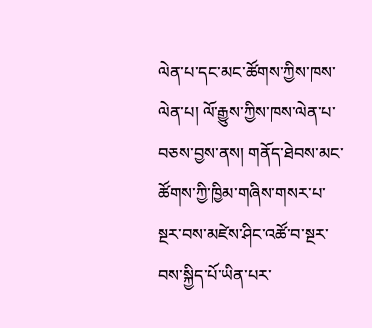ལེན་པ་དང་མང་ཚོགས་ཀྱིས་ཁས་ལེན་པ། ལོ་རྒྱུས་ཀྱིས་ཁས་ལེན་པ་བཅས་བྱས་ནས། གནོད་ཐེབས་མང་ཚོགས་ཀྱི་ཁྱིམ་གཞིས་གསར་པ་སྔར་བས་མཛེས་ཤིང་འཚོ་བ་སྔར་བས་སྐྱིད་པོ་ཡིན་པར་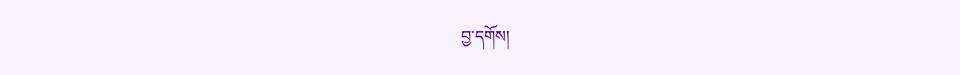བྱ་དགོས།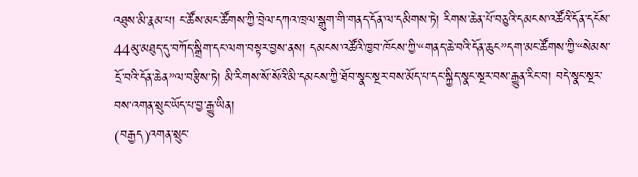འཐུས་མི་རྣམ་པ། ང་ཚོས་མང་ཚོགས་ཀྱི་བྲེལ་དཀའ་ཁྲལ་སྒུག་གི་གནད་དོན་ལ་དམིགས་ཏེ། རིགས་ཆེན་པོ་བཅུའི་དམངས་འཚོའི་དོན་དངོས་44མུ་མཐུད་དུ་བཀོད་སྒྲིག་དང་ལག་བསྟར་བྱས་ནས། དམངས་འཚོའི་ཁྱབ་ཁོངས་ཀྱི་“གནད་ཆེ་བའི་དོན་ཆུང”དག་མང་ཚོགས་ཀྱི་“སེམས་དྲོ་བའི་དོན་ཆེན”ལ་བརྩིས་ཏེ། མི་རིགས་སོ་སོའི་མི་དམངས་ཀྱི་ཐོབ་སྣང་སྔར་བས་མོད་པ་དང་སྐྱིད་སྣང་སྔར་བས་རྒྱུན་རིང་བ། བདེ་སྣང་སྔར་བས་འགན་སྲུང་ཡོད་པ་བྱ་རྒྱུ་ཡིན།
(བརྒྱད)འགན་སྲུང་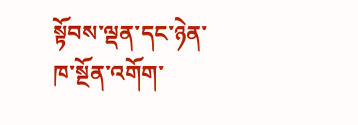སྟོབས་ལྡན་དང་ཉེན་ཁ་སྔོན་འགོག་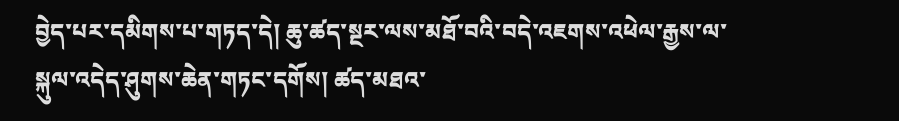བྱེད་པར་དམིགས་པ་གཏད་དེ། ཆུ་ཚད་སྔར་ལས་མཐོ་བའི་བདེ་འཇགས་འཕེལ་རྒྱས་ལ་སྐུལ་འདེད་ཤུགས་ཆེན་གཏང་དགོས། ཚད་མཐའ་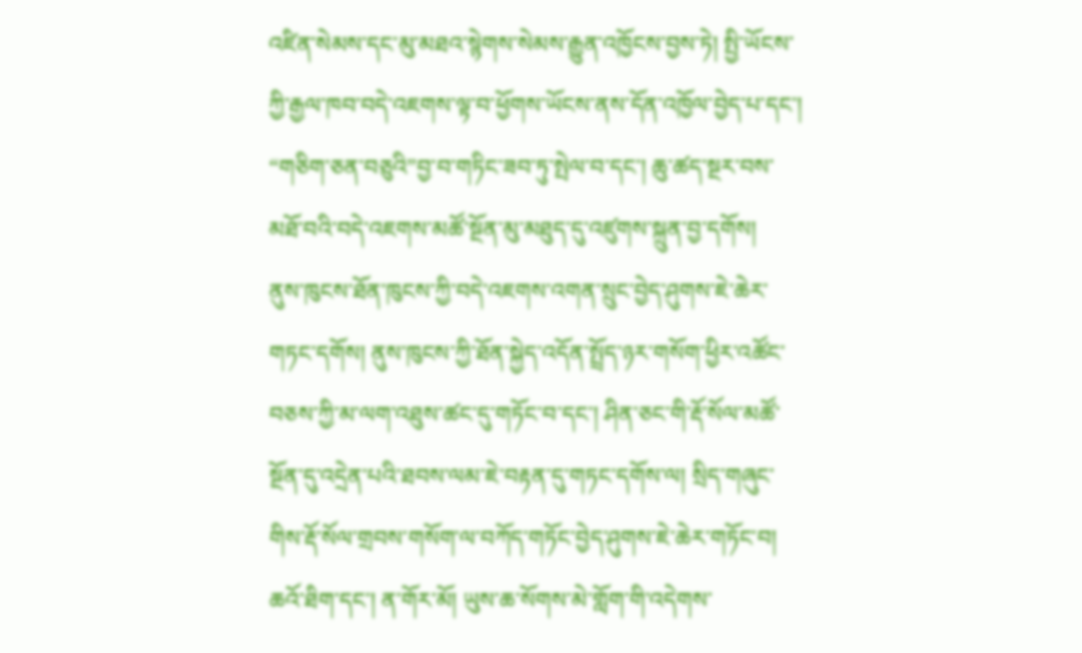འཛིན་སེམས་དང་མུ་མཐའ་སྙེགས་སེམས་རྒྱུན་འཁྱོངས་བྱས་ཏེ། སྤྱི་ཡོངས་ཀྱི་རྒྱལ་ཁབ་བདེ་འཇགས་ལྟ་བ་ཕྱོགས་ཡོངས་ནས་དོན་འཁྱོལ་བྱེད་པ་དང་། “གཅིག་ཅན་བཅུའི”བྱ་བ་གཏིང་ཟབ་ཏུ་སྤེལ་བ་དང་། ཆུ་ཚད་སྔར་བས་མཐོ་བའི་བདེ་འཇགས་མཚོ་སྔོན་མུ་མཐུད་དུ་འཛུགས་སྐྲུན་བྱ་དགོས།
ནུས་ཁུངས་ཐོན་ཁུངས་ཀྱི་བདེ་འཇགས་འགན་སྲུང་བྱེད་ཤུགས་ཇེ་ཆེར་གཏང་དགོས། ནུས་ཁུངས་ཀྱི་ཐོན་སྐྱེད་འདོན་སྤྲོད་ཉར་གསོག་ཕྱིར་འཚོང་བཅས་ཀྱི་མ་ལག་འཐུས་ཚང་དུ་གཏོང་བ་དང་། ཤིན་ཅང་གི་རྡོ་སོལ་མཚོ་སྔོན་དུ་འདྲེན་པའི་ཐབས་ལམ་ཇེ་བརྟན་དུ་གཏང་དགོས་ལ། སྲིད་གཞུང་གིས་རྡོ་སོལ་གྲབས་གསོག་ལ་བཀོད་གཏོང་བྱེད་ཤུགས་ཇེ་ཆེར་གཏོང་བ། ཆའོ་ཐིག་དང་། ན་གོར་མོ། ཡུས་ཆ་སོགས་མེ་གློག་གི་འདེགས་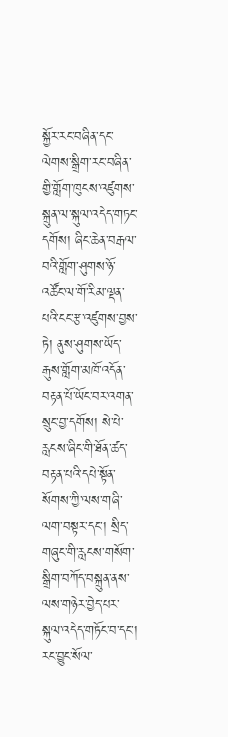སྐྱོར་རང་བཞིན་དང་ལེགས་སྒྲིག་རང་བཞིན་གྱི་གློག་ཁུངས་འཛུགས་སྐྲུན་ལ་སྐུལ་འདེད་གཏང་དགོས། ཞིང་ཆེན་བརྒལ་བའི་གློག་ཤུགས་ཉོ་འཚོང་ལ་གོ་རིམ་ལྡན་པའི་ངང་རྩ་འཛུགས་བྱས་ཏེ། ནུས་ཤུགས་ཡོད་རྒུས་གློག་མཁོ་འདོན་བརྟན་པོ་ཡོང་བར་འགན་སྲུང་བྱ་དགོས། སེ་པེ་རླངས་ཞིང་གི་ཐོན་ཚད་བརྟན་པའི་དཔེ་སྟོན་སོགས་ཀྱི་ལས་གཞི་ལག་བསྟར་དང་། སྲིད་གཞུང་གི་རླངས་གསོག་སྒྲིག་བཀོད་བསྐྲུན་ནས་ལས་གཉེར་བྱེད་པར་སྐུལ་འདེད་གཏོང་བ་དང་། རང་བྱུང་སོལ་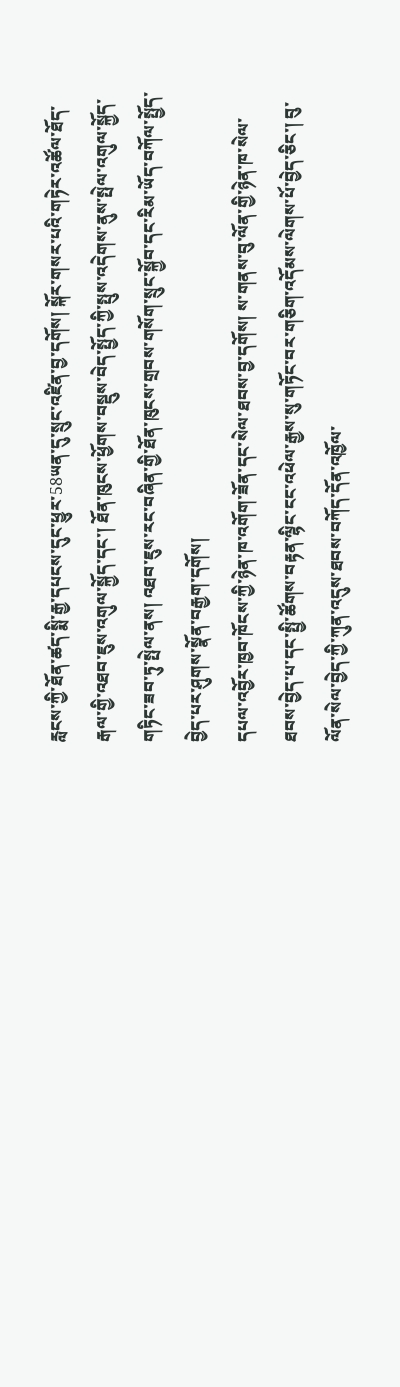རླངས་ཀྱི་ཐོན་ཚད་སྨི་རྒྱ་དཔངས་དུང་ཕྱུར་58ཡན་དུ་སྲུང་འཛིན་བྱ་དགོས། སྐོར་གསར་པའི་གཏེར་འཚོལ་ཐོད་རྒལ་གྱི་འཐབ་ཇུས་འགུལ་སྐྱོད་དང་། ཐོན་ཁུངས་ཕྱོགས་བསྡུས་བེད་སྤྱོད་ཀྱི་སྤུས་འདེགས་ནུས་སྤེལ་འགུལ་སྐྱོད་གཏིང་ཟབ་ཏུ་སྤེལ་ནས། འཐབ་ཇུས་རང་བཞིན་གྱི་ཐོན་ཁུངས་གྲབས་གསོག་སྲུང་སྐྱོབ་དང་རིམ་ཡོད་བཀོལ་སྤྱོད་བྱེད་པར་ཤུགས་སྣོན་བརྒྱག་དགོས།
དཔལ་འབྱོར་ཁྱབ་ཁོངས་ཀྱི་ཉེན་ཁ་འགོག་ཟོན་དང་སེལ་ཐབས་བྱ་དགོས། ས་གནས་བུ་ལོན་གྱི་ཉེན་ཁ་སེལ་ཐབས་བྱེད་པ་དང་སྤྱི་ཚོགས་བརྟན་ལྷིང་ངང་འཕེལ་རྒྱས་སུ་གཏོང་བར་གཅིག་འདོམས་ལེགས་པོ་བྱེད་ཅིང་། བུ་ལོན་སེལ་བྱེད་ཀྱི་ཀུན་འདུས་ཐབས་བཀོད་དོན་འཁྱོལ་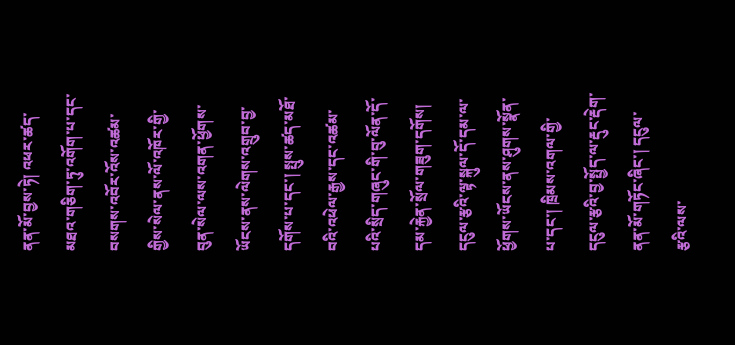ནན་མོ་བྱས་ཏེ། འཕར་ཚད་མཐའ་གཅིག་ཏུ་འགོག་པ་དང་བསགས་འབོར་འོས་འཚམ་གྱིས་སེལ་ནས་ལོ་འཁོར་གྱི་བུན་སེལ་ལས་འགན་ཕྱོགས་ཡོངས་ནས་ལེགས་འགྲུབ་བྱ་དགོས་པ་དང་། སྤུས་ཚད་མཐོ་བའི་འཕེལ་རྒྱས་དང་འཚམ་པའི་སྲིད་གཞུང་གི་བུ་ལོན་དོ་དམ་རྐྱེན་སྲོལ་གཟུག་དགོས། དངུལ་རྩའི་ལྟ་སྐུལ་དོ་དམ་ལ་ཕྱོགས་ཡོངས་ནས་ཤུགས་སྣོན་པ་དང་། ཁྲིམས་འགལ་གྱི་དངུལ་རྩའི་བྱ་སྤྱོད་ལ་རྡུང་རྡེག་ནན་མོ་གཏོང་ཞིང་། དངུལ་རྩའི་ལས་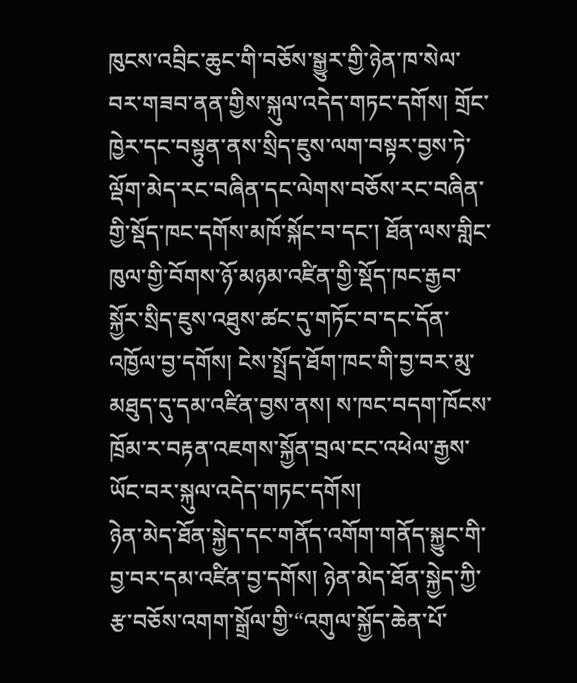ཁུངས་འབྲིང་ཆུང་གི་བཅོས་སྒྱུར་གྱི་ཉེན་ཁ་སེལ་བར་གཟབ་ནན་གྱིས་སྐུལ་འདེད་གཏང་དགོས། གྲོང་ཁྱེར་དང་བསྟུན་ནས་སྲིད་ཇུས་ལག་བསྟར་བྱས་ཏེ་ལྡོག་མེད་རང་བཞིན་དང་ལེགས་བཅོས་རང་བཞིན་གྱི་སྡོད་ཁང་དགོས་མཁོ་སྐོང་བ་དང་། ཐོན་ལས་གླིང་ཁུལ་གྱི་བོགས་ཉོ་མཉམ་འཛིན་གྱི་སྡོད་ཁང་རྒྱབ་སྐྱོར་སྲིད་ཇུས་འཐུས་ཚང་དུ་གཏོང་བ་དང་དོན་འཁྱོལ་བྱ་དགོས། ངེས་སྤྲོད་ཐོག་ཁང་གི་བྱ་བར་མུ་མཐུད་དུ་དམ་འཛིན་བྱས་ནས། ས་ཁང་བདག་ཁོངས་ཁྲོམ་ར་བརྟན་འཇགས་སྐྱོན་བྲལ་ངང་འཕེལ་རྒྱས་ཡོང་བར་སྐུལ་འདེད་གཏང་དགོས།
ཉེན་མེད་ཐོན་སྐྱེད་དང་གནོད་འགོག་གནོད་སྐྱུང་གི་བྱ་བར་དམ་འཛིན་བྱ་དགོས། ཉེན་མེད་ཐོན་སྐྱེད་ཀྱི་རྩ་བཅོས་འགག་སྒྲོལ་གྱི་“འགུལ་སྐྱོད་ཆེན་པོ་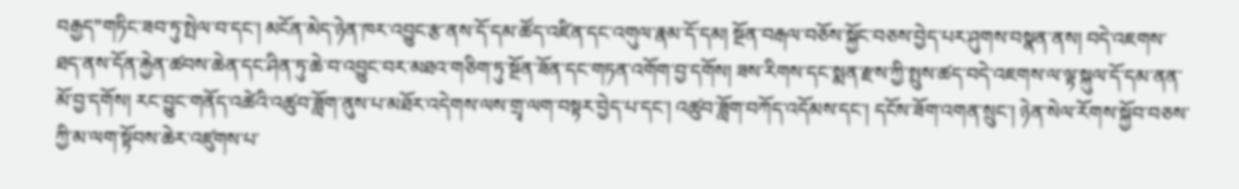བརྒྱད”གཏིང་ཟབ་ཏུ་སྤེལ་བ་དང་། མངོན་མེད་ཉེན་ཁར་འབྱུང་རྩ་ནས་དོ་དམ་ཚོད་འཛིན་དང་འགུལ་རྣམ་དོ་དམ། སྔོན་བརྒལ་བཅོས་སྐྱོང་བཅས་བྱེད་པར་ཤུགས་བསྣན་ནས། བདེ་འཇགས་ཐད་ནས་དོན་རྐྱེན་ཚབས་ཆེན་དང་ཤིན་ཏུ་ཆེ་བ་འབྱུང་བར་མཐའ་གཅིག་ཏུ་སྔོན་ཟོན་དང་གཏན་འགོག་བྱ་དགོས། ཟས་རིགས་དང་སྨན་རྫས་ཀྱི་སྤུས་ཚད་བདེ་འཇགས་ལ་ལྟ་སྐུལ་དོ་དམ་ནན་མོ་བྱ་དགོས། རང་བྱུང་གནོད་འཚེའི་འཚུབ་ཟློག་ནུས་པ་མཐོར་འདེགས་ལས་གྲྭ་ལག་བསྟར་བྱེད་པ་དང་། འཚུབ་ཟློག་བཀོད་འདོམས་དང་། དངོས་ཟོག་འགན་སྲུང་། ཉེན་སེལ་རོགས་སྐྱོབ་བཅས་ཀྱི་མ་ལག་སྟོབས་ཆེར་འཛུགས་པ་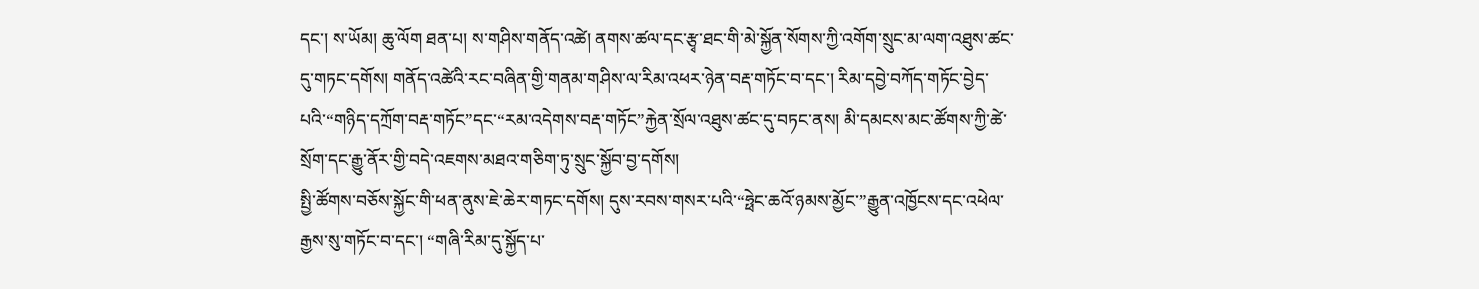དང་། ས་ཡོམ། ཆུ་ལོག ཐན་པ། ས་གཤིས་གནོད་འཚེ། ནགས་ཚལ་དང་རྩྭ་ཐང་གི་མེ་སྐྱོན་སོགས་ཀྱི་འགོག་སྲུང་མ་ལག་འཐུས་ཚང་དུ་གཏང་དགོས། གནོད་འཚེའི་རང་བཞིན་གྱི་གནམ་གཤིས་ལ་རིམ་འཕར་ཉེན་བརྡ་གཏོང་བ་དང་། རིམ་དབྱེ་བཀོད་གཏོང་བྱེད་པའི་“གཉིད་དཀྲོག་བརྡ་གཏོང”དང་“རམ་འདེགས་བརྡ་གཏོང”རྐྱེན་སྲོལ་འཐུས་ཚང་དུ་བཏང་ནས། མི་དམངས་མང་ཚོགས་ཀྱི་ཚེ་སྲོག་དང་རྒྱུ་ནོར་གྱི་བདེ་འཇགས་མཐའ་གཅིག་ཏུ་སྲུང་སྐྱོབ་བྱ་དགོས།
སྤྱི་ཚོགས་བཅོས་སྐྱོང་གི་ཕན་ནུས་ཇེ་ཆེར་གཏང་དགོས། དུས་རབས་གསར་པའི་“ཧྥེང་ཆའོ་ཉམས་མྱོང་”རྒྱུན་འཁྱོངས་དང་འཕེལ་རྒྱས་སུ་གཏོང་བ་དང་། “གཞི་རིམ་དུ་སྐྱོད་པ་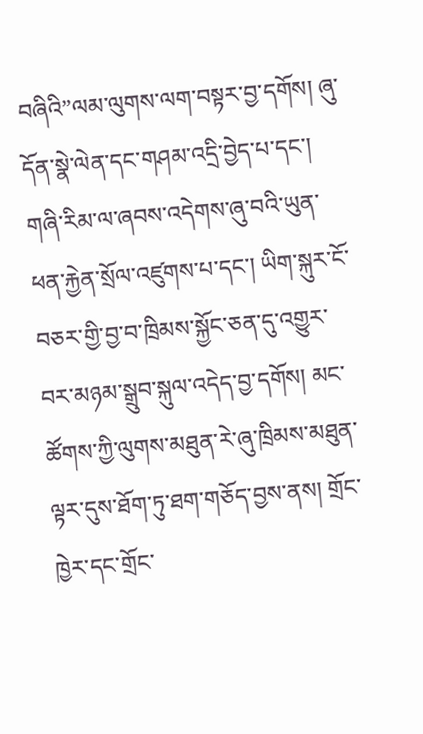བཞིའི”ལམ་ལུགས་ལག་བསྟར་བྱ་དགོས། ཞུ་དོན་སྣེ་ལེན་དང་གཤམ་འདྲི་བྱེད་པ་དང་། གཞི་རིམ་ལ་ཞབས་འདེགས་ཞུ་བའི་ཡུན་ཕན་རྐྱེན་སྲོལ་འཛུགས་པ་དང་། ཡིག་སྐུར་ངོ་བཅར་གྱི་བྱ་བ་ཁྲིམས་སྐྱོང་ཅན་དུ་འགྱུར་བར་མཉམ་སྒྲུབ་སྐུལ་འདེད་བྱ་དགོས། མང་ཚོགས་ཀྱི་ལུགས་མཐུན་རེ་ཞུ་ཁྲིམས་མཐུན་ལྟར་དུས་ཐོག་ཏུ་ཐག་གཅོད་བྱས་ནས། གྲོང་ཁྱེར་དང་གྲོང་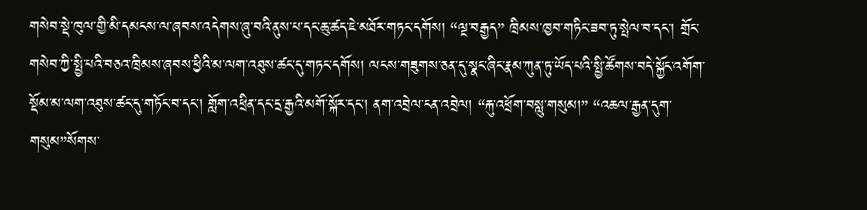གསེབ་སྡེ་ཁུལ་གྱི་མི་དམངས་ལ་ཞབས་འདེགས་ཞུ་བའི་ནུས་པ་དང་ཆུ་ཚད་ཇེ་མཐོར་གཏང་དགོས། “ལྔ་བརྒྱད” ཁྲིམས་ཁྱབ་གཏིང་ཟབ་ཏུ་སྤེལ་བ་དང་། གྲོང་གསེབ་ཀྱི་སྤྱི་པའི་བཅའ་ཁྲིམས་ཞབས་ཕྱིའི་མ་ལག་འཐུས་ཚང་དུ་གཏང་དགོས། ལངས་གཟུགས་ཅན་དུ་སྣང་ཞིང་རྣམ་ཀུན་ཏུ་ཡོད་པའི་སྤྱི་ཚོགས་བདེ་སྐྱོང་འགོག་སྡོམ་མ་ལག་འཐུས་ཚང་དུ་གཏོང་བ་དང་། གློག་འཕྲིན་དང་དྲ་རྒྱའི་མགོ་སྐོར་དང་། ནག་འབྲེལ་ངན་འབྲེལ། “རྐུ་འཕྲོག་བསླུ་གསུམ།” “འཆལ་རྒྱན་དུག་གསུམ”སོགས་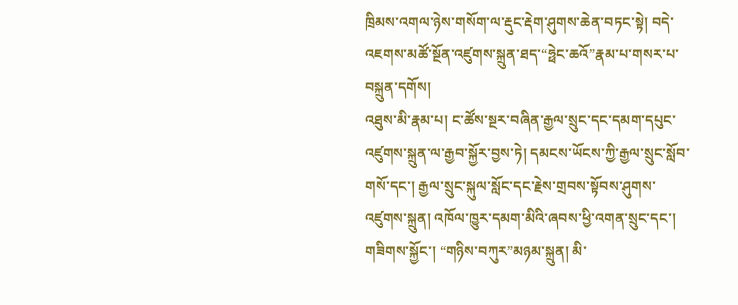ཁྲིམས་འགལ་ཉེས་གསོག་ལ་རྡུང་རྡེག་ཤུགས་ཆེན་བཏང་སྟེ། བདེ་འཇགས་མཚོ་སྔོན་འཛུགས་སྐྲུན་ཐད་“ཧྥེང་ཆའོ”རྣམ་པ་གསར་པ་བསྐྲུན་དགོས།
འཐུས་མི་རྣམ་པ། ང་ཚོས་སྔར་བཞིན་རྒྱལ་སྲུང་དང་དམག་དཔུང་འཛུགས་སྐྲུན་ལ་རྒྱབ་སྐྱོར་བྱས་ཏེ། དམངས་ཡོངས་ཀྱི་རྒྱལ་སྲུང་སློབ་གསོ་དང་། རྒྱལ་སྲུང་སྐུལ་སློང་དང་རྗེས་གྲབས་སྟོབས་ཤུགས་འཛུགས་སྐྲུན། འཁོལ་ཁྱུར་དམག་མིའི་ཞབས་ཕྱི་འགན་སྲུང་དང་། གཟིགས་སྐྱོང་། “གཉིས་བཀུར”མཉམ་སྐྲུན། མི་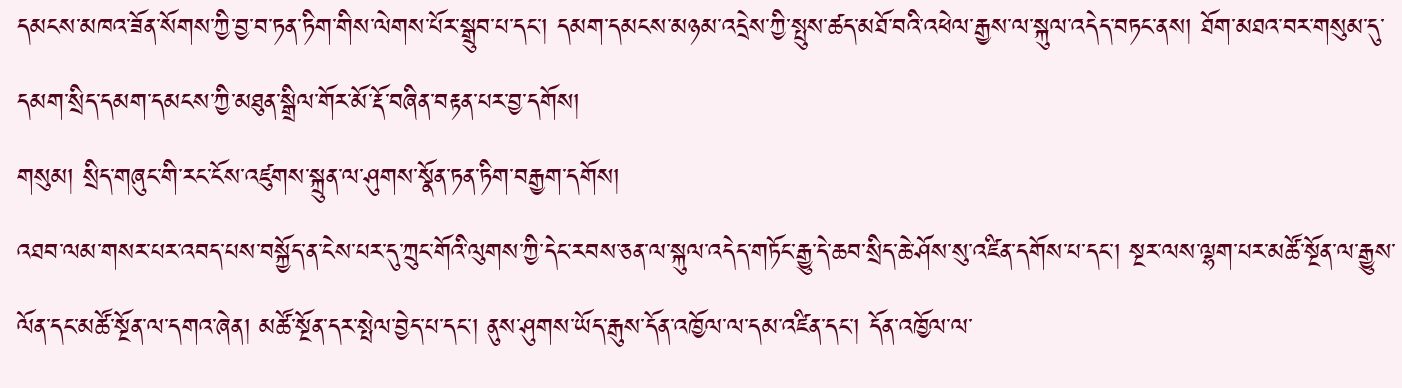དམངས་མཁའ་ཟོན་སོགས་ཀྱི་བྱ་བ་ཏན་ཏིག་གིས་ལེགས་པོར་སྒྲུབ་པ་དང་། དམག་དམངས་མཉམ་འདྲེས་ཀྱི་སྤུས་ཚད་མཐོ་བའི་འཕེལ་རྒྱས་ལ་སྐུལ་འདེད་བཏང་ནས། ཐོག་མཐའ་བར་གསུམ་དུ་དམག་སྲིད་དམག་དམངས་ཀྱི་མཐུན་སྒྲིལ་གོར་མོ་རྡོ་བཞིན་བརྟན་པར་བྱ་དགོས།
གསུམ། སྲིད་གཞུང་གི་རང་ངོས་འཛུགས་སྐྲུན་ལ་ཤུགས་སྣོན་ཏན་ཏིག་བརྒྱག་དགོས།
འཐབ་ལམ་གསར་པར་འབད་པས་བསྐྱོད་ན་ངེས་པར་དུ་ཀྲུང་གོའི་ལུགས་ཀྱི་དེང་རབས་ཅན་ལ་སྐུལ་འདེད་གཏོང་རྒྱུ་དེ་ཆབ་སྲིད་ཆེ་ཤོས་སུ་འཛིན་དགོས་པ་དང་། སྔར་ལས་ལྷག་པར་མཚོ་སྔོན་ལ་རྒྱུས་ལོན་དང་མཚོ་སྔོན་ལ་དགའ་ཞེན། མཚོ་སྔོན་དར་སྤེལ་བྱེད་པ་དང་། ནུས་ཤུགས་ཡོད་རྒུས་དོན་འཁྱོལ་ལ་དམ་འཛིན་དང་། དོན་འཁྱོལ་ལ་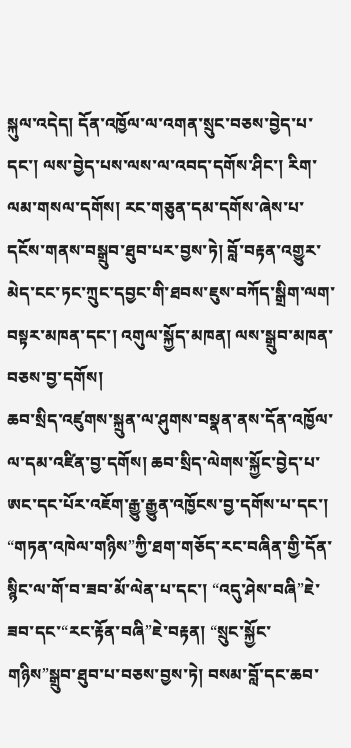སྐུལ་འདེད། དོན་འཁྱོལ་ལ་འགན་སྲུང་བཅས་བྱེད་པ་དང་། ལས་བྱེད་པས་ལས་ལ་འབད་དགོས་ཤིང་། རིག་ལམ་གསལ་དགོས། རང་གཅུན་དམ་དགོས་ཞེས་པ་དངོས་གནས་བསྒྲུབ་ཐུབ་པར་བྱས་ཏེ། བློ་བརྟན་འགྱུར་མེད་ངང་ཏང་ཀྲུང་དབྱང་གི་ཐབས་ཇུས་བཀོད་སྒྲིག་ལག་བསྟར་མཁན་དང་། འགུལ་སྐྱོད་མཁན། ལས་སྒྲུབ་མཁན་བཅས་བྱ་དགོས།
ཆབ་སྲིད་འཛུགས་སྐྲུན་ལ་ཤུགས་བསྣན་ནས་དོན་འཁྱོལ་ལ་དམ་འཛིན་བྱ་དགོས། ཆབ་སྲིད་ལེགས་སྐྱོང་བྱེད་པ་ཨང་དང་པོར་འཇོག་རྒྱུ་རྒྱུན་འཁྱོངས་བྱ་དགོས་པ་དང་། “གཏན་འཁེལ་གཉིས”ཀྱི་ཐག་གཅོད་རང་བཞིན་གྱི་དོན་སྙིང་ལ་གོ་བ་ཟབ་མོ་ལེན་པ་དང་། “འདུ་ཤེས་བཞི”ཇེ་ཟབ་དང་“རང་རྟོན་བཞི”ཇེ་བརྟན། “སྲུང་སྐྱོང་གཉིས”སྒྲུབ་ཐུབ་པ་བཅས་བྱས་ཏེ། བསམ་བློ་དང་ཆབ་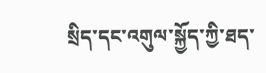སྲིད་དང་འགུལ་སྐྱོད་ཀྱི་ཐད་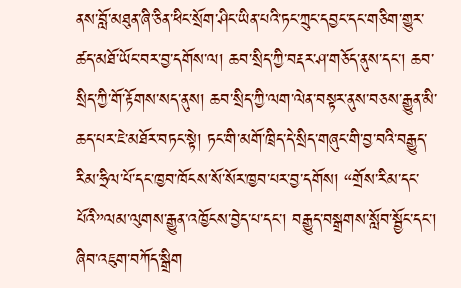ནས་བློ་མཐུན་ཞི་ཅིན་ཕིང་སྲོག་ཤིང་ཡིན་པའི་ཏང་ཀྲུང་དབྱང་དང་གཅིག་གྱུར་ཚད་མཐོ་ཡོང་བར་བྱ་དགོས་ལ། ཆབ་སྲིད་ཀྱི་བརྡར་ཤ་གཅོད་ནུས་དང་། ཆབ་སྲིད་ཀྱི་གོ་རྟོགས་སད་ནུས། ཆབ་སྲིད་ཀྱི་ལག་ལེན་བསྟར་ནུས་བཅས་རྒྱུན་མི་ཆད་པར་ཇེ་མཐོར་བཏང་སྟེ། ཏང་གི་མགོ་ཁྲིད་དེ་སྲིད་གཞུང་གི་བྱ་བའི་བརྒྱུད་རིམ་ཧྲིལ་པོ་དང་ཁྱབ་ཁོངས་སོ་སོར་ཁྱབ་པར་བྱ་དགོས། “གྲོས་རིམ་དང་པོའི”ལམ་ལུགས་རྒྱུན་འཁྱོངས་བྱེད་པ་དང་། བརྒྱུད་བསྒྲགས་སློབ་སྦྱོང་དང་། ཞིབ་འཇུག་བཀོད་སྒྲིག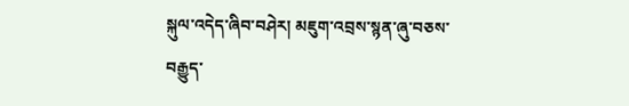སྐུལ་འདེད་ཞིབ་བཤེར། མཇུག་འབྲས་སྙན་ཞུ་བཅས་བརྒྱུད་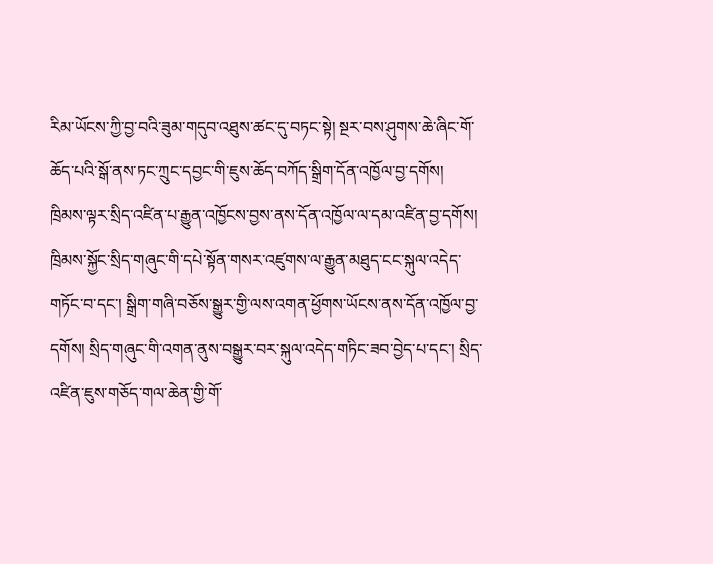རིམ་ཡོངས་ཀྱི་བྱ་བའི་ཟུམ་གདུབ་འཐུས་ཚང་དུ་བཏང་སྟེ། སྔར་བས་ཤུགས་ཆེ་ཞིང་གོ་ཆོད་པའི་སྒོ་ནས་ཏང་ཀྲུང་དབྱང་གི་ཇུས་ཆོད་བཀོད་སྒྲིག་དོན་འཁྱོལ་བྱ་དགོས།
ཁྲིམས་ལྟར་སྲིད་འཛིན་པ་རྒྱུན་འཁྱོངས་བྱས་ནས་དོན་འཁྱོལ་ལ་དམ་འཛིན་བྱ་དགོས། ཁྲིམས་སྐྱོང་སྲིད་གཞུང་གི་དཔེ་སྟོན་གསར་འཛུགས་ལ་རྒྱུན་མཐུད་ངང་སྐུལ་འདེད་གཏོང་བ་དང་། སྒྲིག་གཞི་བཅོས་སྒྱུར་གྱི་ལས་འགན་ཕྱོགས་ཡོངས་ནས་དོན་འཁྱོལ་བྱ་དགོས། སྲིད་གཞུང་གི་འགན་ནུས་བསྒྱུར་བར་སྐུལ་འདེད་གཏིང་ཟབ་བྱེད་པ་དང་། སྲིད་འཛིན་ཇུས་གཅོད་གལ་ཆེན་གྱི་གོ་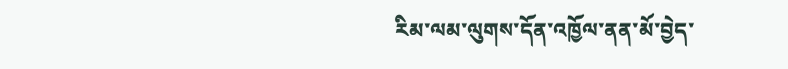རིམ་ལམ་ལུགས་དོན་འཁྱོལ་ནན་མོ་བྱེད་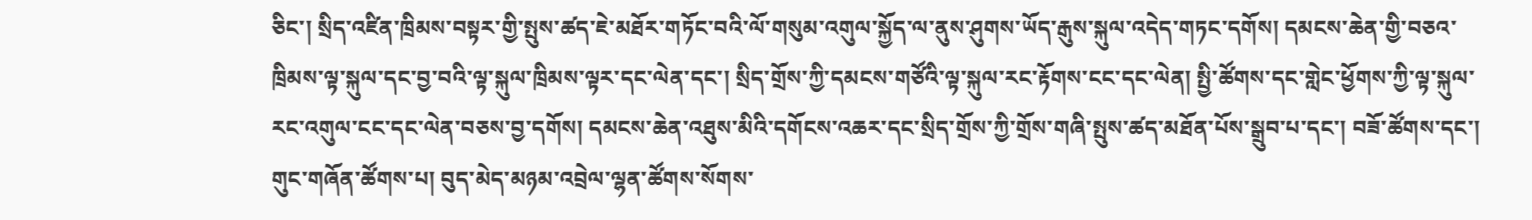ཅིང་། སྲིད་འཛིན་ཁྲིམས་བསྟར་གྱི་སྤུས་ཚད་ཇེ་མཐོར་གཏོང་བའི་ལོ་གསུམ་འགུལ་སྐྱོད་ལ་ནུས་ཤུགས་ཡོད་རྒུས་སྐུལ་འདེད་གཏང་དགོས། དམངས་ཆེན་གྱི་བཅའ་ཁྲིམས་ལྟ་སྐུལ་དང་བྱ་བའི་ལྟ་སྐུལ་ཁྲིམས་ལྟར་དང་ལེན་དང་། སྲིད་གྲོས་ཀྱི་དམངས་གཙོའི་ལྟ་སྐུལ་རང་རྟོགས་ངང་དང་ལེན། སྤྱི་ཚོགས་དང་གླེང་ཕྱོགས་ཀྱི་ལྟ་སྐུལ་རང་འགུལ་ངང་དང་ལེན་བཅས་བྱ་དགོས། དམངས་ཆེན་འཐུས་མིའི་དགོངས་འཆར་དང་སྲིད་གྲོས་ཀྱི་གྲོས་གཞི་སྤུས་ཚད་མཐོན་པོས་སྒྲུབ་པ་དང་། བཟོ་ཚོགས་དང་། གུང་གཞོན་ཚོགས་པ། བུད་མེད་མཉམ་འབྲེལ་ལྷན་ཚོགས་སོགས་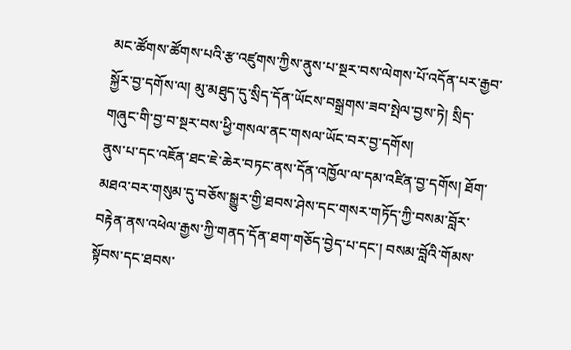མང་ཚོགས་ཚོགས་པའི་རྩ་འཛུགས་ཀྱིས་ནུས་པ་སྔར་བས་ལེགས་པོ་འདོན་པར་རྒྱབ་སྐྱོར་བྱ་དགོས་ལ། མུ་མཐུད་དུ་སྲིད་དོན་ཡོངས་བསྒྲགས་ཟབ་སྤེལ་བྱས་ཏེ། སྲིད་གཞུང་གི་བྱ་བ་སྔར་བས་ཕྱི་གསལ་ནང་གསལ་ཡོང་བར་བྱ་དགོས།
ནུས་པ་དང་འཇོན་ཐང་ཇེ་ཆེར་བཏང་ནས་དོན་འཁྱོལ་ལ་དམ་འཛིན་བྱ་དགོས། ཐོག་མཐའ་བར་གསུམ་དུ་བཅོས་སྒྱུར་གྱི་ཐབས་ཤེས་དང་གསར་གཏོད་ཀྱི་བསམ་བློར་བརྟེན་ནས་འཕེལ་རྒྱས་ཀྱི་གནད་དོན་ཐག་གཅོད་བྱེད་པ་དང་། བསམ་བློའི་གོམས་སྟོབས་དང་ཐབས་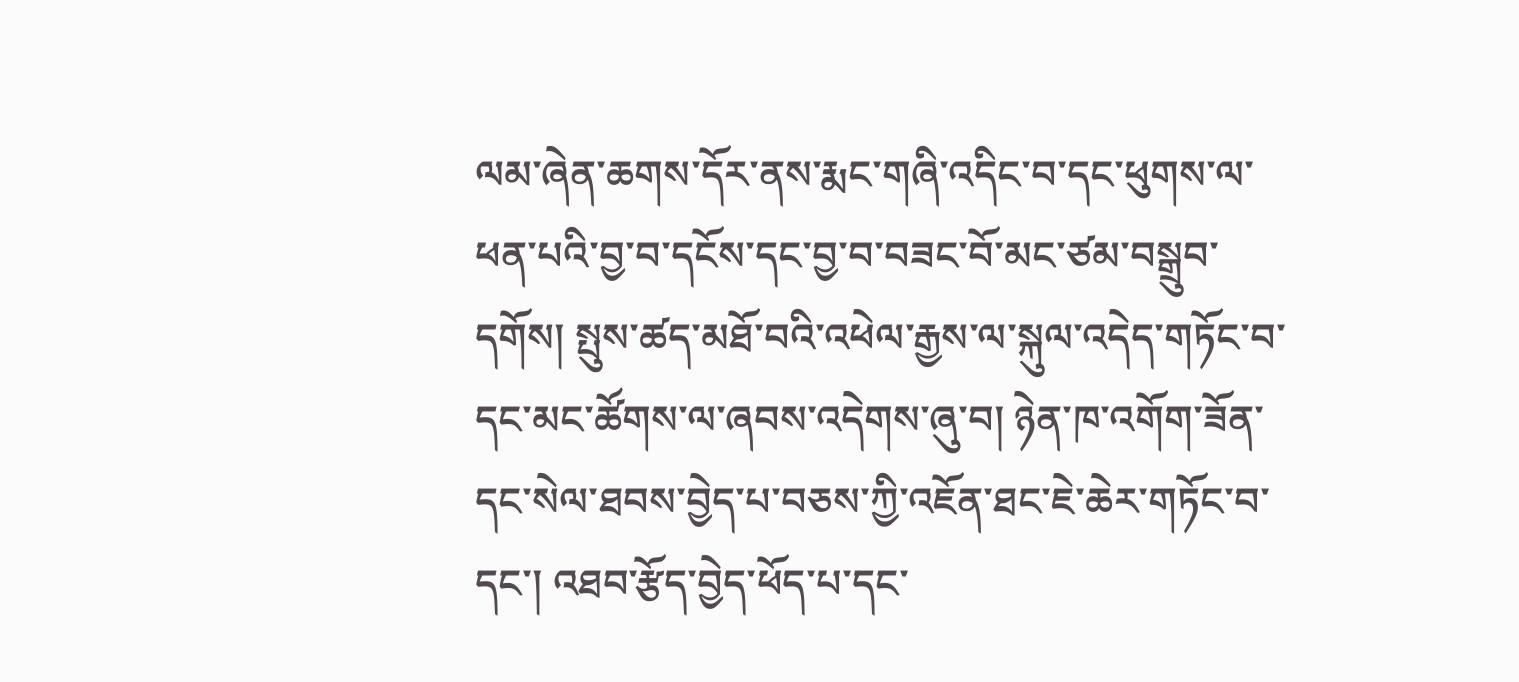ལམ་ཞེན་ཆགས་དོར་ནས་རྨང་གཞི་འདིང་བ་དང་ཕུགས་ལ་ཕན་པའི་བྱ་བ་དངོས་དང་བྱ་བ་བཟང་བོ་མང་ཙམ་བསྒྲུབ་དགོས། སྤུས་ཚད་མཐོ་བའི་འཕེལ་རྒྱས་ལ་སྐུལ་འདེད་གཏོང་བ་དང་མང་ཚོགས་ལ་ཞབས་འདེགས་ཞུ་བ། ཉེན་ཁ་འགོག་ཟོན་དང་སེལ་ཐབས་བྱེད་པ་བཅས་ཀྱི་འཇོན་ཐང་ཇེ་ཆེར་གཏོང་བ་དང་། འཐབ་རྩོད་བྱེད་ཕོད་པ་དང་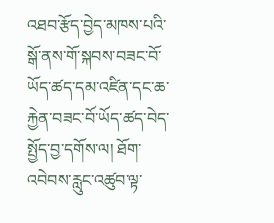འཐབ་རྩོད་བྱེད་མཁས་པའི་སྒོ་ནས་གོ་སྐབས་བཟང་བོ་ཡོད་ཚད་དམ་འཛིན་དང་ཆ་རྐྱེན་བཟང་བོ་ཡོད་ཚད་བེད་སྤྱོད་བྱ་དགོས་ལ། ཐོག་འབེབས་རླུང་འཚུབ་ལྟ་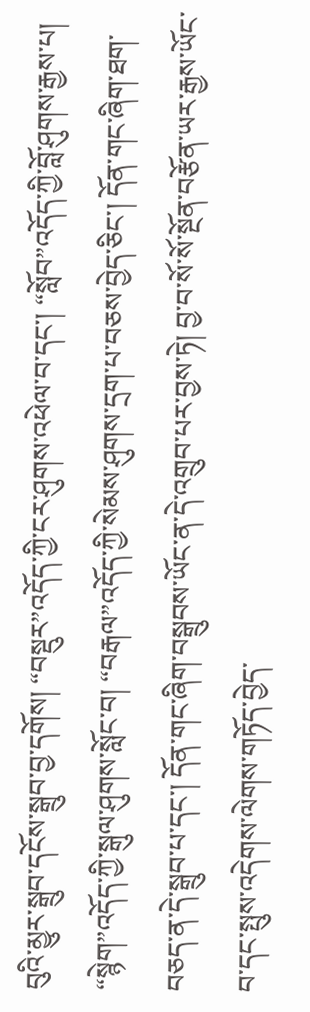བུའི་མྱུར་སྒྲུབ་དངོས་སྒྲུབ་བྱ་དགོས། “བསྡུར”འདོད་ཀྱི་ངར་ཤུགས་འཕེལ་བ་དང་། “སློབ”འདོད་ཀྱི་བློ་ཤུགས་རྒྱས་པ། “སྙེག”འདོད་ཀྱི་སྒུལ་ཤུགས་སློང་བ། “བརྒལ”འདོད་ཀྱི་སེམས་ཤུགས་དྲག་པ་བཅས་བྱེད་ཅིང་། དོན་གང་ཞིག་ཐག་བཅད་ན་དེ་སྒྲུབ་པ་དང་། དོན་གང་ཞིག་བསྒྲུབས་ཡོང་ན་དེ་འགྲུབ་པར་བྱས་ཏེ། བྱ་བ་སོ་སོ་སྔོན་བརྩོན་ཡར་རྒྱས་ཡོང་བ་དང་སྤུས་འདེགས་ལེགས་གཏོད་བྱེད་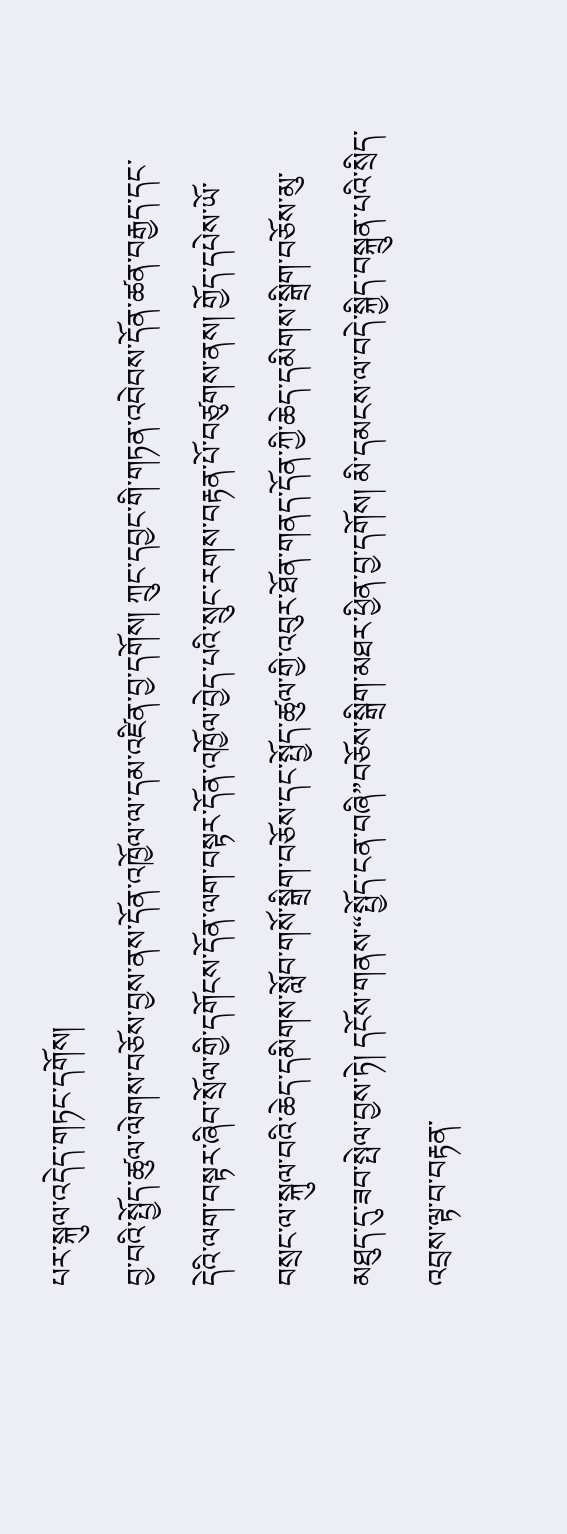པར་སྐུལ་འདེད་གཏང་དགོས།
བྱ་བའི་སྤྱོད་ཚུལ་ལེགས་བཅོས་བྱས་ནས་དོན་འཁྱོལ་ལ་དམ་འཛིན་བྱ་དགོས། ཀྲུང་དབྱང་གི་གཏན་འབེབས་དོན་ཚན་བརྒྱད་དང་དེའི་ལག་བསྟར་ཞིབ་སྲོལ་གྱི་དགོངས་དོན་ལག་བསྟར་དོན་འཁྱོལ་བྱེད་པའི་སྲུང་རགས་བརྟན་པོ་བཙུགས་ནས། གྱོད་དཔེས་ཡོ་བསྲང་ལ་སྐུལ་བའི་ཆེད་དམིགས་སློབ་གསོ་སྒྲིག་བཅོས་དང་སྤྱོད་ཚུལ་གྱི་འབུར་ཐོན་གནད་དོན་ཀྱི་ཆེད་དམིགས་སྒྲིག་བཅོས་མུ་མཐུད་དུ་ཟབ་སྤེལ་བྱས་ཏེ། དངོས་གནས་“སྤྱོད་ངན་བཞི”བཅོས་སྒྲིག་མཐར་ཕྱིན་བྱ་དགོས། མི་དམངས་ལ་བདེ་སྐྱིད་བསྐྲུན་པའི་སྲིད་འབྲས་ལྟ་བ་བརྟན་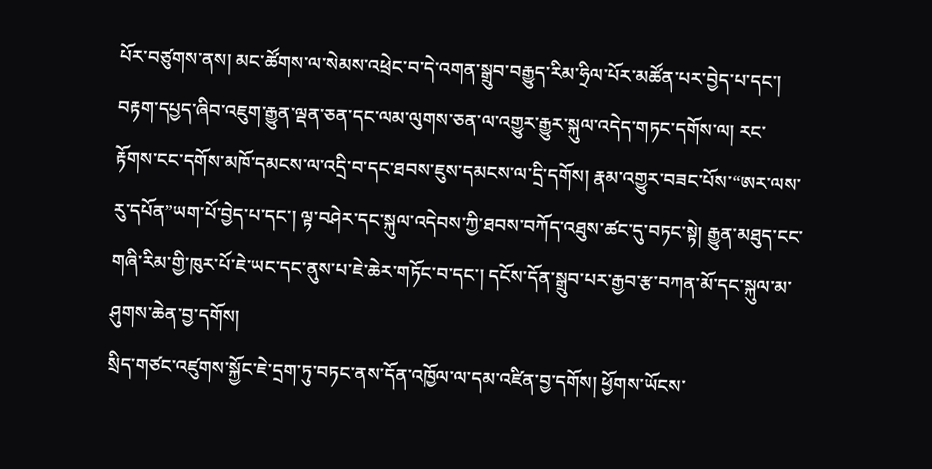པོར་བཙུགས་ནས། མང་ཚོགས་ལ་སེམས་འཕྲེང་བ་དེ་འགན་སྒྲུབ་བརྒྱུད་རིམ་ཧྲིལ་པོར་མཚོན་པར་བྱེད་པ་དང་། བརྟག་དཔྱད་ཞིབ་འཇུག་རྒྱུན་ལྡན་ཅན་དང་ལམ་ལུགས་ཅན་ལ་འགྱུར་རྒྱུར་སྐུལ་འདེད་གཏང་དགོས་ལ། རང་རྟོགས་ངང་དགོས་མཁོ་དམངས་ལ་འདྲི་བ་དང་ཐབས་ཇུས་དམངས་ལ་དྲི་དགོས། རྣམ་འགྱུར་བཟང་པོས་“ཨར་ལས་རུ་དཔོན”ཡག་པོ་བྱེད་པ་དང་། ལྟ་བཤེར་དང་སྐུལ་འདེབས་ཀྱི་ཐབས་བཀོད་འཐུས་ཚང་དུ་བཏང་སྟེ། རྒྱུན་མཐུད་ངང་གཞི་རིམ་གྱི་ཁུར་པོ་ཇེ་ཡང་དང་ནུས་པ་ཇེ་ཆེར་གཏོང་བ་དང་། དངོས་དོན་སྒྲུབ་པར་རྒྱབ་རྩ་བཀན་མོ་དང་སྐུལ་མ་ཤུགས་ཆེན་བྱ་དགོས།
སྲིད་གཙང་འཛུགས་སྐྱོང་ཇེ་དྲག་ཏུ་བཏང་ནས་དོན་འཁྱོལ་ལ་དམ་འཛིན་བྱ་དགོས། ཕྱོགས་ཡོངས་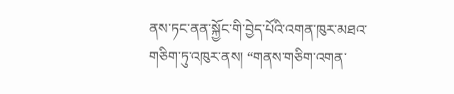ནས་ཏང་ནན་སྐྱོང་གི་བྱེད་པོའི་འགན་ཁུར་མཐའ་གཅིག་ཏུ་འཁུར་ནས། “གནས་གཅིག་འགན་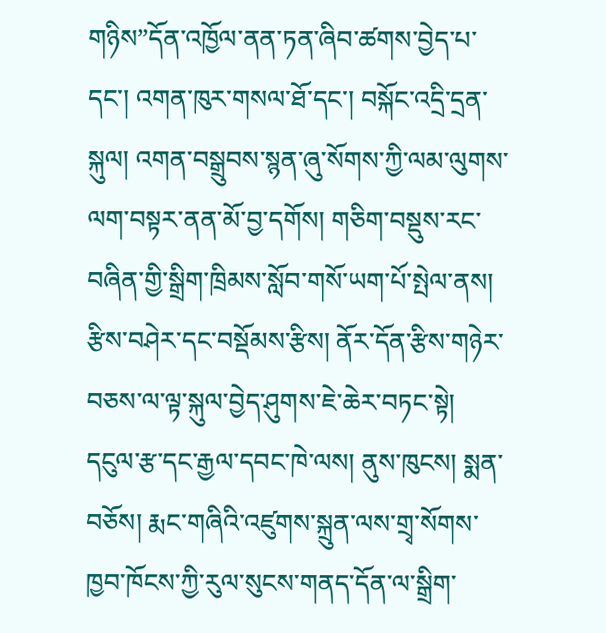གཉིས”དོན་འཁྱོལ་ནན་ཏན་ཞིབ་ཚགས་བྱེད་པ་དང་། འགན་ཁུར་གསལ་ཐོ་དང་། བསྐོང་འདྲི་དྲན་སྐུལ། འགན་བསྒྲུབས་སྙན་ཞུ་སོགས་ཀྱི་ལམ་ལུགས་ལག་བསྟར་ནན་མོ་བྱ་དགོས། གཅིག་བསྡུས་རང་བཞིན་གྱི་སྒྲིག་ཁྲིམས་སློབ་གསོ་ཡག་པོ་སྤེལ་ནས། རྩིས་བཤེར་དང་བསྡོམས་རྩིས། ནོར་དོན་རྩིས་གཉེར་བཅས་ལ་ལྟ་སྐུལ་བྱེད་ཤུགས་ཇེ་ཆེར་བཏང་སྟེ། དངུལ་རྩ་དང་རྒྱལ་དབང་ཁེ་ལས། ནུས་ཁུངས། སྨན་བཅོས། རྨང་གཞིའི་འཛུགས་སྐྲུན་ལས་གྲྭ་སོགས་ཁྱབ་ཁོངས་ཀྱི་རུལ་སུངས་གནད་དོན་ལ་སྒྲིག་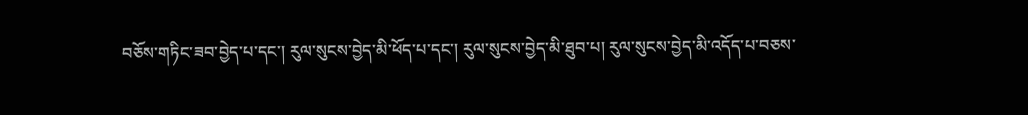བཅོས་གཏིང་ཟབ་བྱེད་པ་དང་། རུལ་སུངས་བྱེད་མི་ཕོད་པ་དང་། རུལ་སུངས་བྱེད་མི་ཐུབ་པ། རུལ་སུངས་བྱེད་མི་འདོད་པ་བཅས་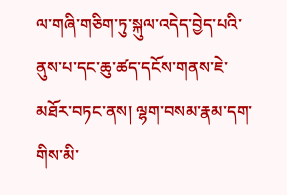ལ་གཞི་གཅིག་ཏུ་སྐུལ་འདེད་བྱེད་པའི་ནུས་པ་དང་ཆུ་ཚད་དངོས་གནས་ཇེ་མཐོར་བཏང་ནས། ལྷག་བསམ་རྣམ་དག་གིས་མི་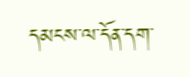དམངས་ལ་དོན་དག་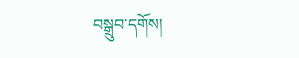བསྒྲུབ་དགོས།